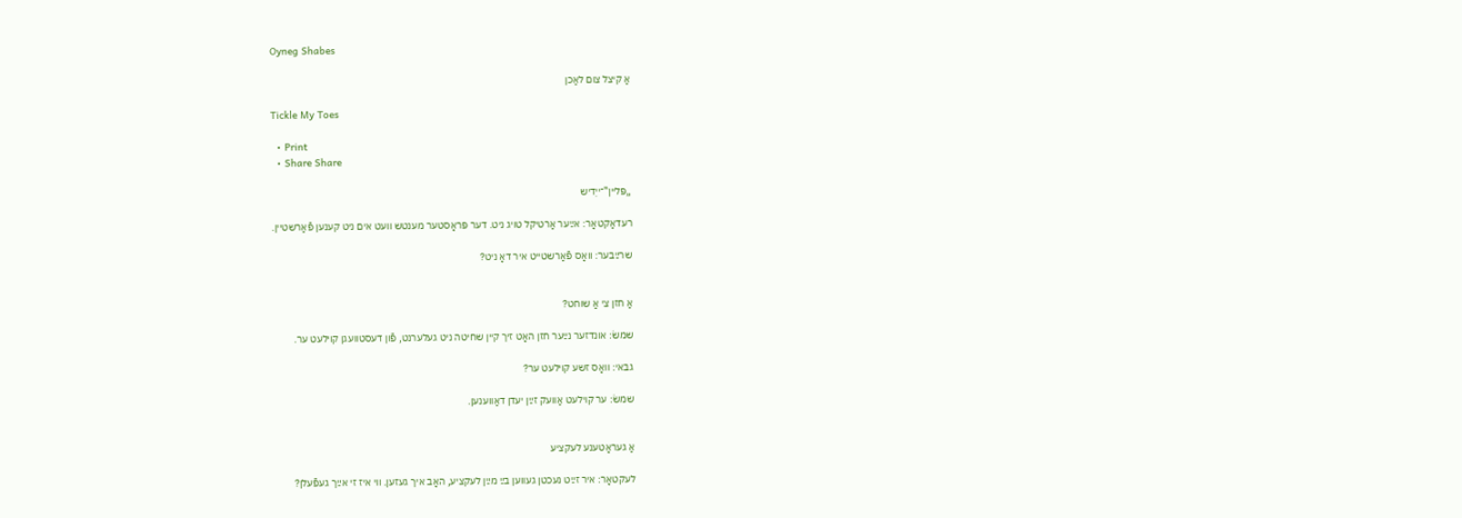Oyneg Shabes

אַ קיצל צום לאַכן

Tickle My Toes

  • Print
  • Share Share

„פּליין‟־ייִדיש

רעדאַקטאָר: אײַער אַרטיקל טויג ניט. דער פּראָסטער מענטש וועט אים ניט קענען פֿאַרשטיין.

שרײַבער: וואָס פֿאַרשטייט איר דאָ ניט?


אַ חזן צי אַ שוחט?

שמשׂ: אונדזער נײַער חזן האָט זיך קיין שחיטה ניט געלערנט, פֿון דעסטוועגן קוילעט ער.

גבאי: וואָס זשע קוילעט ער?

שמשׂ: ער קוילעט אַוועק זײַן יעדן דאַווענען.


אַ געראָטענע לעקציע

לעקטאָר: איר זײַט נעכטן געווען בײַ מײַן לעקציע, האָב איך געזען. ווי איז זי אײַך געפֿעלן?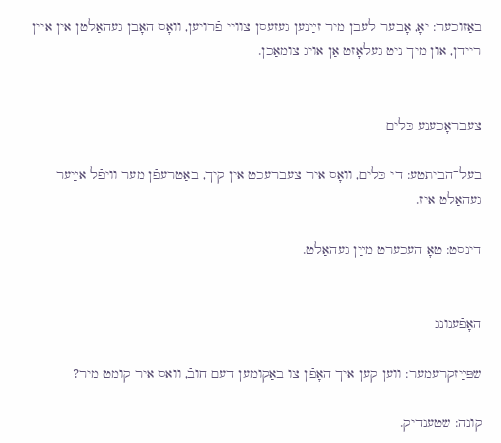באַזוכער: יאָ, אָבער לעבן מיר זײַנען געזעסן צוויי פֿרויען, וואָס האָבן געהאַלטן אין איין ריידן, און מיך ניט געלאָזט אַן אויג צומאַכן.


צעבראָכענע כּלים

בעל־הביתטע: די כּלים, וואָס איר צעברעכט אין קיך, באַטרעפֿן מער וויפֿל אײַער געהאַלט איז.

דינסט: טאָ העכערט מײַן געהאַלט.


האָפֿענונג

שפּײַזקרעמער: ווען קען איך האָפֿן צו באַקומען דעם חובֿ, וואס איר קומט מיר?

קונה: שטענדיק.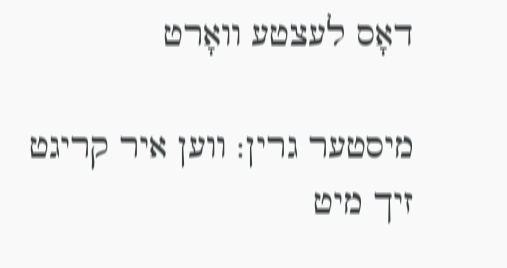דאָס לעצטע וואָרט

מיסטער גרין: ווען איר קריגט זיך מיט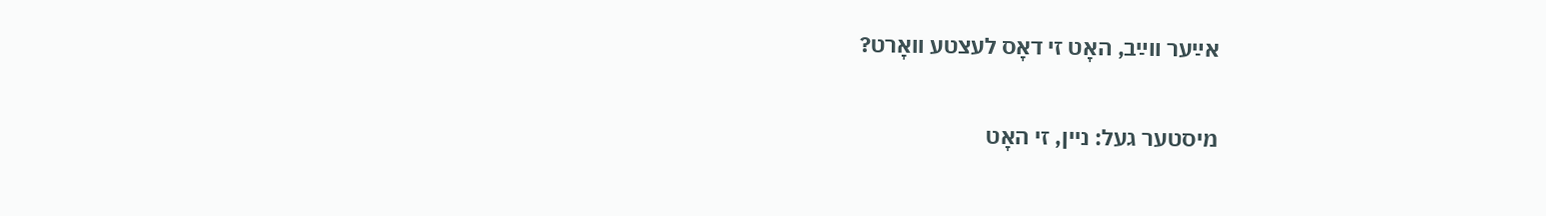אײַער ווײַב, האָט זי דאָס לעצטע וואָרט?

מיסטער געל: ניין, זי האָט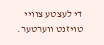די לעצטע צוויי טויזנט ווערטער.